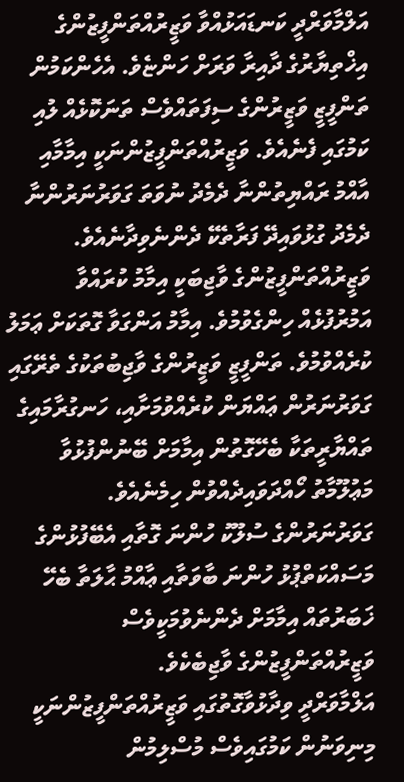އަލްމާވަރްދީ ކަނޑައަޅުއްވާ ވަޒީރުއްތަންފީޒުންގެ އިޚްތިޔާރުގެ ދާއިރާ ވަރަށް ހަންޏެވެ. އެހެންކަމުން ތަންފީޒީ ވަޒީރުންގެ ސިފަތައްވެސް ތަނަކޮޅެއް ލުއި ކަމުގައި ފެނެއެވެ. ވަޒީރުއްތަންފީޒުންނަކީ އިމާމާއި އާއްމު ރައްޔިތުންނާ ދެމެދު ނުވަތަ ގަވަރުނަރުންނާ ދެމެދު ގުޅުވައިދޭ ފަރާތެކޭ ދެންނެވިދާނެއެވެ. ވަޒީރުއްތަންފީޒުންގެ ވާޖިބަކީ އިމާމު ކުރައްވާ އަމުރުފުޅެއް ހިންގެވުމުވެ. އިމާމު އަންގަވާ ގޮތަކަށް ޢަމަލު ކުރެއްވުމުވެ. ތަންފީޒީ ވަޒީރުންގެ ވާޖިބުތަކުގެ ތެރޭގައި ގަވަރުނަރުން ޢައްޔަން ކުރެއްވުމަށާއި، ހަނގުރާމައިގެ ތައްޔާރީތަކާ ބެހޭގޮތުން އިމާމަށް ބޭނުންފުޅުވާ މަޢުލޫމާތު ހޯއްދަވައިދެއްވުން ހިމެނެއެވެ. ގަވަރުނަރުންގެ ސުލޫކު ހުންނަ ގޮތާއި އެބޭފުޅުންގެ މަސައްކަތްޕުޅު ހުންނަ ބާވަތާއި ޢާއްމު ޙާލަތާ ބެހޭ ޚަބަރުތައް އިމާމަށް ދެންނެވުމަކީވެސް ވަޒީރުއްތަންފީޒުންގެ ވާޖިބެކެވެ.
އަލްމާވަރްދީ ވިދާޅުވާގޮތުގައި ވަޒީރުއްތަންފީޒުންނަކީ މިނިވަނުން ކަމުގައިވެސް މުސްލިމުން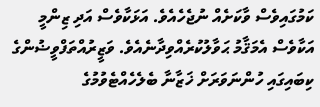ކަމުގައިވެސް ވާކަށެއް ނުޖެހެއެވެ. އަޅަކާވެސް އަދި ޒިންމީ އަކާވެސް އެމަޤާމު ޙަވާލުކުރެއްވިދާނެއެވެ. ވަޒީރުއްތަފްވީޟުންގެ ކިބައިގައި ހުންނަވަރަށް ޚަޒާނާ ބެލެހެއްޓެވުމުގެ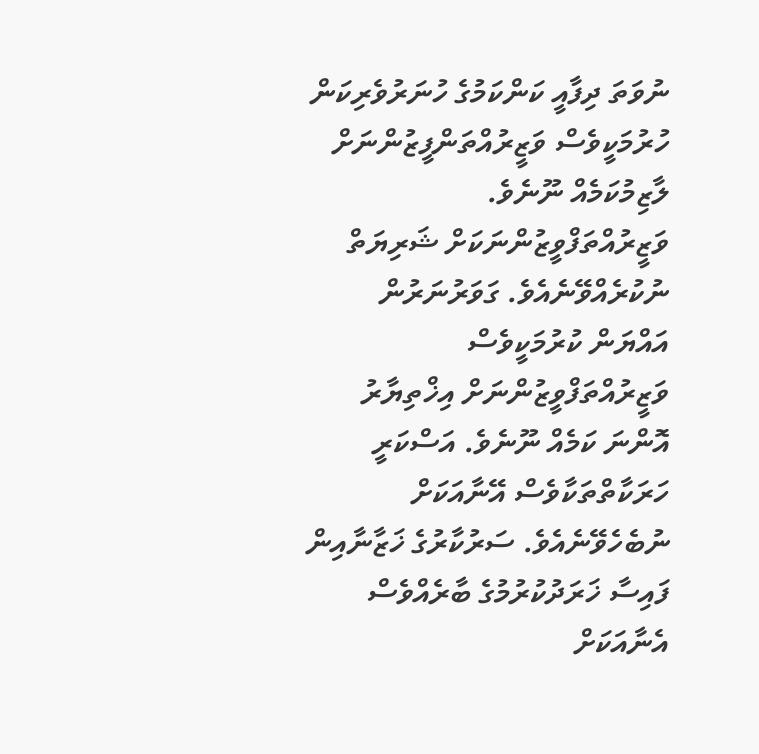ނުވަތަ ދިފާއީ ކަންކަމުގެ ހުނަރުވެރިކަން ހުރުމަކީވެސް ވަޒީރުއްތަންފީޒުންނަށް ލާޒިމުކަމެއް ނޫނެވެ. ވަޒީރުއްތަފްވީޒުންނަކަށް ޝަރިޔަތް ނުކުރެއްވޭނެއެވެ. ގަވަރުނަރުން އައްޔަން ކުރުމަކީވެސް ވަޒީރުއްތަފްވީޒުންނަށް އިޚްތިޔާރު އޮންނަ ކަމެއް ނޫނެވެ. އަސްކަރީ ހަރަކާތްތަކާވެސް އޭނާއަކަށް ނުބެހެވޭނެއެވެ. ސަރުކާރުގެ ޚަޒާނާއިން ފައިސާ ޚަރަދުކުރުމުގެ ބާރެއްވެސް އެނާއަކަށް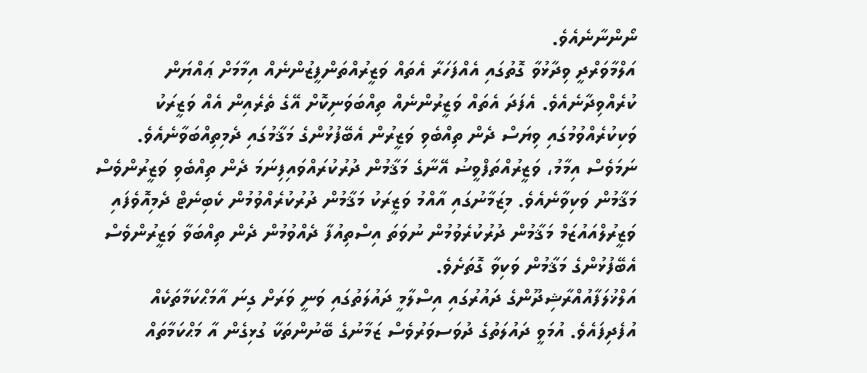ނޯންނާނެއެވެ.
އަލްމާވަރްދީ ވިދާޅުވާ ގޮތުގައި އެއްފަހަރާ އެތައް ވަޒީރުއްތަންފީޒުންނެއް އިމާމަށް ޢައްޔަން ކުރެއްވިދާނެއެވެ. އެފަދަ އެތައް ވަޒީރުންނެއް ތިއްބަވަނިކޮށް އޭގެ ތެރެއިން އެއް ވަޒީރަކު ވަކިކުރެއްވުމުގައި ވިޔަސް ދެން ތިއްބެވި ވަޒީރުން އެބޭފުޅުންގެ މަޤާމުގައި ދެމިތިއްބަވާނެއެވެ. ނަމަވެސް އިމާމު، ވަޒީރުއްތަފްވީޟު އޭނާގެ މަޤާމުން ދުރުކުރައްވައިފިނަމަ ދެން ތިއްބެވި ވަޒީރުންވެސް މަޤާމުން ވަކިވާނެއެވެ. މިޒަމާނުގައި އާއްމު ވަޒީރަކު މަޤާމުން ދުރުކުރެއްވުމުން ކެބިނެޓް ދެމިއޮވެފައި ވަޒީރުލްއައުޒަމް މަޤާމުން ދުރުކުރެވުމުން ނުވަތަ އިސްތިއުފާ ދެއްވުމުން ދެން ތިއްބަވާ ވަޒީރުންވެސް އެބޭފުޅުންގެ މަޤާމުން ވަކިވާ ގޮތަށެވެ.
އަލްޚުލަފާއުއްރާޝިދޫންގެ ދައުރުގައި އިސްލާމީ ދައުލަތުގައި ވަނީ ވަރަށް ގިނަ އާމަޙްކަމާތަކެއް އުފެދިފައެވެ. އުމަވީ ދައުލަތުގެ ދުވަސވަރުވެސް ޒަމާނުގެ ބޭނުންތަކާ ގުޅިގެން އާ މަޙްކަމާތައް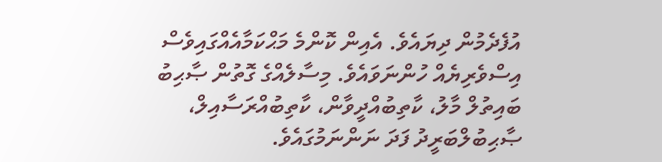އުފެދެމުން ދިޔައެވެ. އެއިން ކޮންމެ މަޙްކަމާއެއްގައިވެސް އިސްވެރިޔެއް ހުންނަވައެވެ. މިސާލެއްގެ ގޮތުން ޞާޙިބު ބައިތުލް މާލު، ކާތިބުއްދީވާން، ކާތިބުއްރަސާއިލް، ޞާޙިބުލްބަރީދު ފަދަ ނަންނަމުގައެވެ.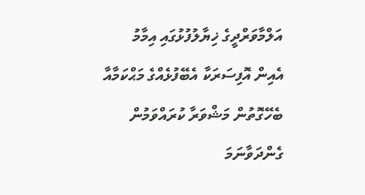އަލްމާވަރްދީގެ ޚިޔާލުފުޅުގައި އިމާމު އެއިން އޮފިސަރަކާ އެބޭފުޅެއްގެ މަޙްކަމާއާ ބެހޭގޮތުން މަޝްވަރާ ކުރައްވަމުން ގެންދަވާނަމަ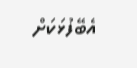އެބޭފުޅަކަށް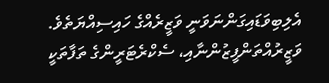އެލިބިވަޑައިގަންނަވަނީ ވަޒީރެއްގެ ހައިސިއްޔަތެވެ. ވަޒީރުއްތަންފީޒުންނާއި، ސެކްރެޓަރީންގެ ތަފާތަކީ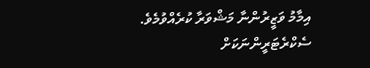އިމާމު ވަޒީރުންނާ މަޝްވަރާ ކުރެއްވުމެވެ. ސެކްރެޓަރީންނަކަށް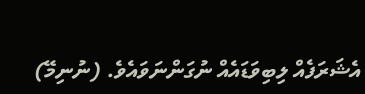އެޝަރަފެއް ލިބިވަޑައެއް ނުގަންނަވައެވެ. (ނުނިމޭ)